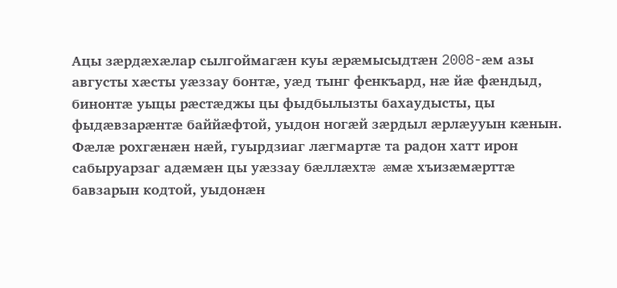Ацы зæрдæхæлар сылгоймагæн куы æрæмысыдтæн 2008-æм азы августы хæсты уæззау бонтæ, уæд тынг фенкъард, нæ йæ фæндыд, бинонтæ уыцы рæстæджы цы фыдбылызты бахаудысты, цы фыдæвзарæнтæ баййæфтой, уыдон ногæй зæрдыл æрлæууын кæнын. Фæлæ рохгæнæн нæй, гуырдзиаг лæгмартæ та радон хатт ирон сабыруарзаг адæмæн цы уæззау бæллæхтæ æмæ хъизæмæрттæ бавзарын кодтой, уыдонæн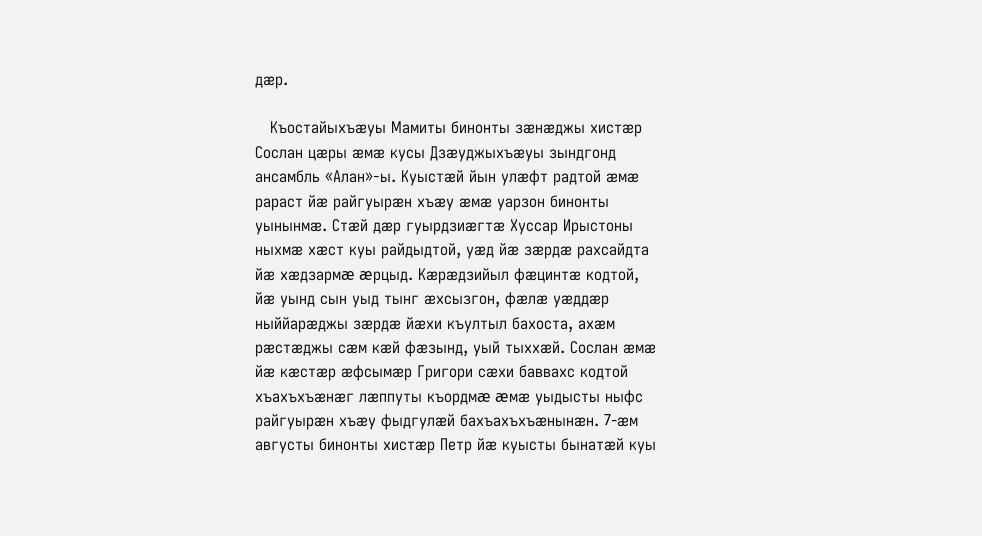дæр.

   Къостайыхъæуы Мамиты бинонты зæнæджы хистæр Сослан цæры æмæ кусы Дзæуджыхъæуы зындгонд ансамбль «Алан»-ы. Куыстæй йын улæфт радтой æмæ рараст йæ райгуырæн хъæу æмæ уарзон бинонты уынынмæ. Стæй дæр гуырдзиæгтæ Хуссар Ирыстоны ныхмæ хæст куы райдыдтой, уæд йæ зæрдæ рахсайдта йæ хæдзармæ æрцыд. Кæрæдзийыл фæцинтæ кодтой, йæ уынд сын уыд тынг æхсызгон, фæлæ уæддæр ныййарæджы зæрдæ йæхи къултыл бахоста, ахæм рæстæджы сæм кæй фæзынд, уый тыххæй. Сослан æмæ йæ кæстæр æфсымæр Григори сæхи баввахс кодтой хъахъхъæнæг лæппуты къордмæ æмæ уыдысты ныфс райгуырæн хъæу фыдгулæй бахъахъхъæнынæн. 7-æм августы бинонты хистæр Петр йæ куысты бынатæй куы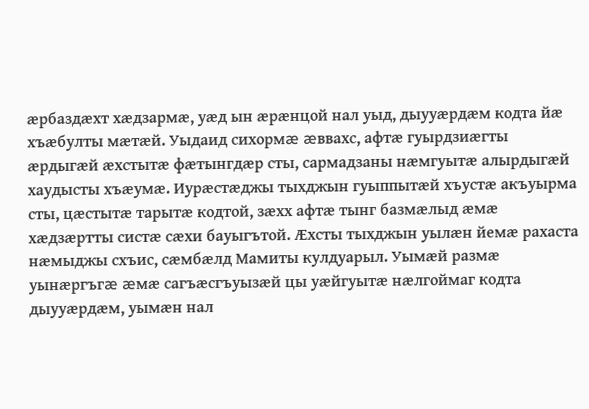æрбаздæхт хæдзармæ, уæд ын æрæнцой нал уыд, дыууæрдæм кодта йæ хъæбулты мæтæй. Уыдаид сихормæ æввахс, афтæ гуырдзиæгты æрдыгæй æхстытæ фæтынгдæр сты, сармадзаны нæмгуытæ алырдыгæй хаудысты хъæумæ. Иурæстæджы тыхджын гуыппытæй хъустæ акъуырма сты, цæстытæ тарытæ кодтой, зæхх афтæ тынг базмæлыд æмæ хæдзæртты систæ сæхи бауыгътой. Æхсты тыхджын уылæн йемæ рахаста нæмыджы схъис, сæмбæлд Мамиты кулдуарыл. Уымæй размæ уынæргъгæ æмæ сагъæсгъуызæй цы уæйгуытæ нæлгоймаг кодта дыууæрдæм, уымæн нал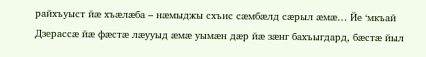райхъуыст йæ хъæлæба – нæмыджы схъис сæмбæлд сæрыл æмæ… Йе ‘мкъай Дзерассæ йæ фæстæ лæууыд æмæ уымæн дæр йæ зæнг бахъыгдард, бæстæ йыл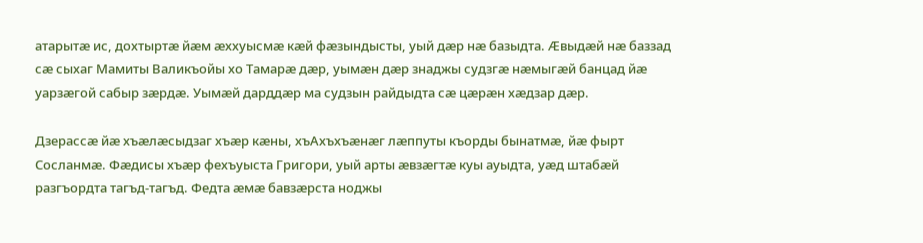атарытæ ис, дохтыртæ йæм æххуысмæ кæй фæзындысты, уый дæр нæ базыдта. Æвыдæй нæ баззад сæ сыхаг Мамиты Валикъойы хо Тамарæ дæр, уымæн дæр знаджы судзгæ нæмыгæй банцад йæ уарзæгой сабыр зæрдæ. Уымæй дарддæр ма судзын райдыдта сæ цæрæн хæдзар дæр.

Дзерассæ йæ хъæлæсыдзаг хъæр кæны, хъАхъхъæнæг лæппуты къорды бынатмæ, йæ фырт Сосланмæ. Фæдисы хъæр фехъуыста Григори, уый арты æвзæгтæ куы ауыдта, уæд штабæй разгъордта тагъд-тагъд. Федта æмæ бавзæрста ноджы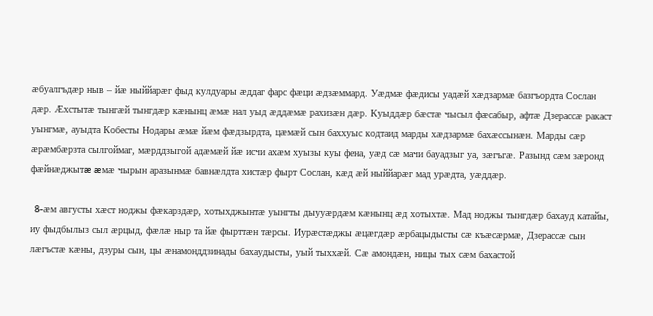æбуалгъдæр ныв – йæ ныййарæг фыд кулдуары æддаг фарс фæци æдзæммард. Уæдмæ фæдисы уадæй хæдзармæ базгъордта Сослан дæр. Æхстытæ тынгæй тынгдæр кæнынц æмæ нал уыд æддæмæ рахизæн дæр. Куыддæр бæстæ чысыл фæсабыр, афтæ Дзерассæ ракаст уынгмæ, ауыдта Кобесты Нодары æмæ йæм фæдзырдта, цæмæй сын баххуыс кодтаид марды хæдзармæ бахæссынæн. Марды сæр æрæмбæрзта сылгоймаг, мæрддзыгой адæмæй йæ исчи ахæм хуызы куы фена, уæд сæ мачи бауадзыг уа, зæгъгæ. Разынд сæм зæронд фæйнæджытæ æмæ чырын аразынмæ бавнæлдта хистæр фырт Сослан, кæд æй ныййарæг мад урæдта, уæддæр.

  8-æм августы хæст ноджы фæкарздæр, хотыхджынтæ уынгты дыууæрдæм кæнынц æд хотыхтæ. Мад ноджы тынгдæр бахауд катайы, иу фыдбылыз сыл æрцыд, фæлæ ныр та йæ фырттæн тæрсы. Иурæстæджы æцæгдæр æрбацыдысты сæ къæсæрмæ, Дзерассæ сын лæгъстæ кæны, дзуры сын, цы æнамонддзинады бахаудысты, уый тыххæй. Сæ амондæн, ницы тых сæм бахастой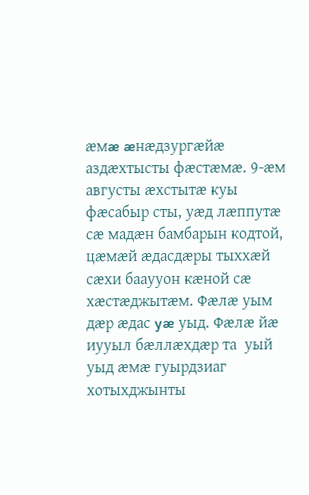æмæ æнæдзургæйæ аздæхтысты фæстæмæ. 9-æм августы æхстытæ куы фæсабыр сты, уæд лæппутæ сæ мадæн бамбарын кодтой, цæмæй æдасдæры тыххæй сæхи бааууон кæной сæ хæстæджытæм. Фæлæ уым дæр æдас yæ уыд. Фæлæ йæ иууыл бæллæхдæр та  уый уыд æмæ гуырдзиаг хотыхджынты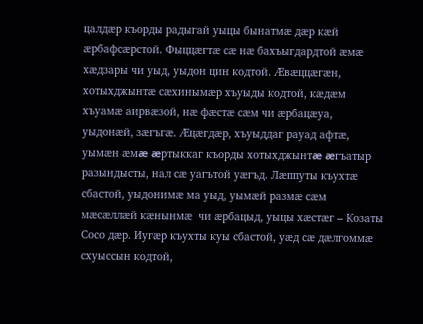цалдæр къорды радыгай уыцы бынатмæ дæр кæй æрбафсæрстой. Фыццæгтæ сæ нæ бахъыгдардтой æмæ хæдзары чи уыд, уыдон цин кодтой. Æвæццæгæн, хотыхджынтæ сæхинымæр хъуыды кодтой, кæдæм хъуамæ аирвæзой, нæ фæстæ сæм чи æрбацæуа, уыдонæй, зæгъгæ. Æцæгдæр, хъуыддаг рауад афтæ, уымæн æмæ æртыккаг къорды хотыхджынтæ æгъатыр разындысты, нал сæ уагътой уæгъд. Лæппуты къухтæ сбастой, уыдонимæ ма уыд, уымæй размæ сæм мæсæллæй кæнынмæ  чи æрбацыд, уыцы хæстæг – Козаты Сосо дæр. Иугæр къухты куы сбастой, уæд сæ дæлгоммæ схуыссын кодтой,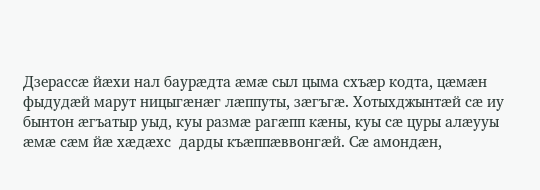Дзерассæ йæхи нал баурæдта æмæ сыл цыма схъæр кодта, цæмæн фыдудæй марут ницыгæнæг лæппуты, зæгъгæ. Хотыхджынтæй сæ иу бынтон æгъатыр уыд, куы размæ рагæпп кæны, куы сæ цуры алæууы æмæ сæм йæ хæдæхс  дарды къæппæввонгæй. Сæ амондæн,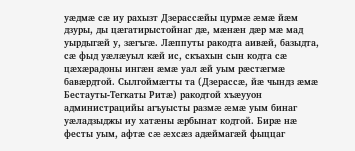уæдмæ сæ иу рахызт Дзерассæйы цурмæ æмæ йæм дзуры, ды цæгатирыстойнаг дæ, мæнæн дæр мæ мад уырдыгæй у, зæгъгæ. Лæппуты ракодта аивæй, базыдта, сæ фыд уæлæуыл кæй ис, скъахын сын кодта сæ цæхæрадоны ингæн æмæ уал æй уым рæстæгмæ бавæрдтой. Сылгоймæгты та (Дзерассæ, йæ чындз æмæ Бестауты-Тегкаты Ритæ) ракодтой хъæууон администрацийы агъуысты размæ æмæ уым бинаг уæладзыджы иу хатæны æрбынат кодтой. Бирæ нæ фесты уым, афтæ сæ æхсæз адæймагæй фыццаг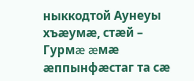ныккодтой Аунеуы хъæумæ, стæй – Гурмæ æмæ æппынфæстаг та сæ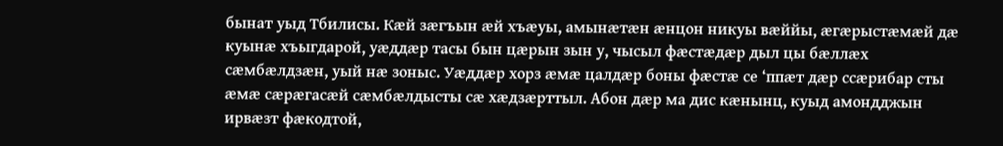бынат уыд Тбилисы. Кæй зæгъын æй хъæуы, амынæтæн æнцон никуы вæййы, æгæрыстæмæй дæ куынæ хъыгдарой, уæддæр тасы бын цæрын зын у, чысыл фæстæдæр дыл цы бæллæх сæмбæлдзæн, уый нæ зоныс. Уæддæр хорз æмæ цалдæр боны фæстæ се ‘ппæт дæр ссæрибар сты æмæ сæрæгасæй сæмбæлдысты сæ хæдзæрттыл. Абон дæр ма дис кæнынц, куыд амондджын ирвæзт фæкодтой,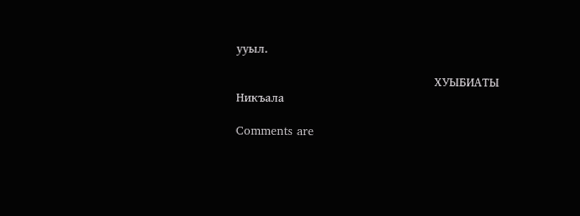ууыл.

                                                                  ХУЫБИАТЫ Никъала

Comments are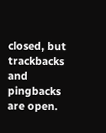closed, but trackbacks and pingbacks are open.